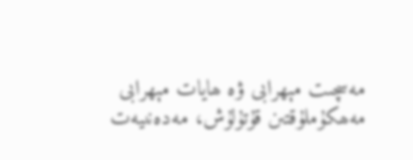مەسچىت مېھرابى ۋە ھايات مېھرابى
مەھكۇملۇقتىن قۇتۇلۇش، مەدەنىيەت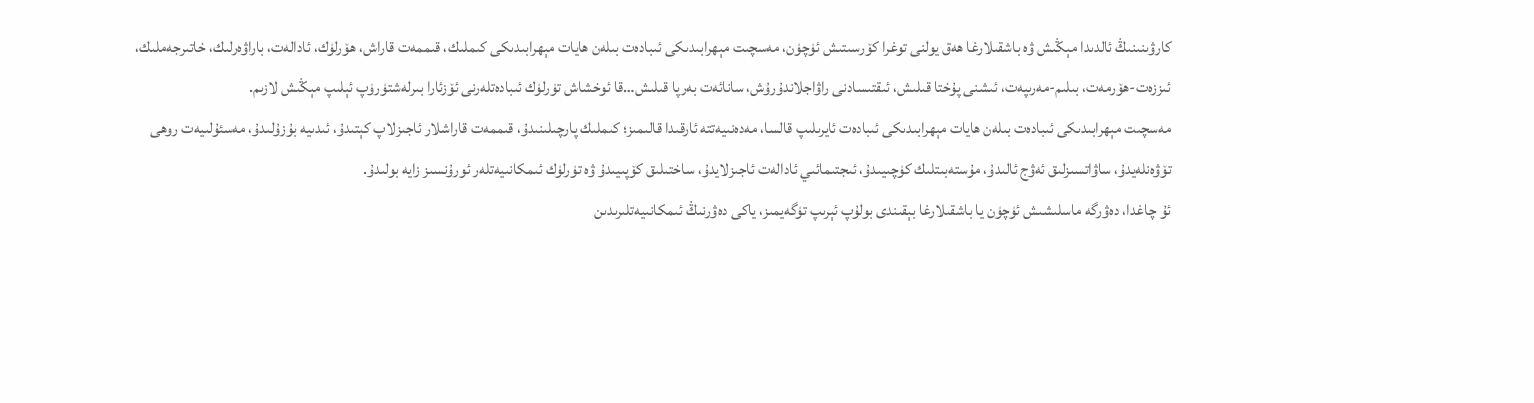كارۋىنىنىڭ ئالدىدا مېڭىش ۋە باشقىلارغا ھەق يولنى توغرا كۆرسىتىش ئۈچۈن، مەسچىت مېھرابىدىكى ئىبادەت بىلەن ھايات مېھرابىدىكى كىملىك، قىممەت قاراش، ھۆرلۈك، ئادالەت، باراۋەرلىك، خاتىرجەملىك، ئىززەت-ھۆرمەت، بىلىم-مەرىپەت، ئىشنى پۇختا قىلىش، ئىقتىسادنى راۋاجلاندۇرۇش، سانائەت بەرپا قىلىش…قا ئوخشاش تۈرلۈك ئىبادەتلەرنى ئۆزئارا بىرلەشتۈرۈپ ئېلىپ مېڭىش لازىم.
مەسچىت مېھرابىدىكى ئىبادەت بىلەن ھايات مېھرابىدىكى ئىبادەت ئايرىلىپ قالسا، مەدەنىيەتتە ئارقىدا قالىمىز؛ كىملىك پارچىلىنىدۇ، قىممەت قاراشلار ئاجىزلاپ كېتىدۇ، ئىدىيە بۇزۇلىدۇ، مەسئۇلىيەت روھى تۆۋەنلەيدۇ، ساۋاتسىزلىق ئەۋج ئالىدۇ، مۇستەبىتلىك كۈچىيىدۇ، ئىجتىمائىي ئادالەت ئاجىزلايدۇ، ساختىلىق كۆپىيىدۇ ۋە تۈرلۈك ئىمكانىيەتلەر ئورۇنسىز زايە بولىدۇ.
ئۇ چاغدا، دەۋرگە ماسلىشىش ئۈچۈن يا باشقىلارغا بېقىندى بولۇپ ئېرىپ تۈگەيمىز، ياكى دەۋرنىڭ ئىمكانىيەتلىرىدىن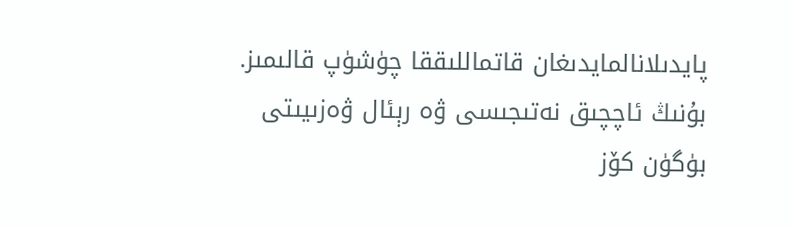پايدىلانالمايدىغان قاتماللىققا چۈشۈپ قالىمىز. بۇنىڭ ئاچچىق نەتىجىسى ۋە رېئال ۋەزىيىتى بۈگۈن كۆز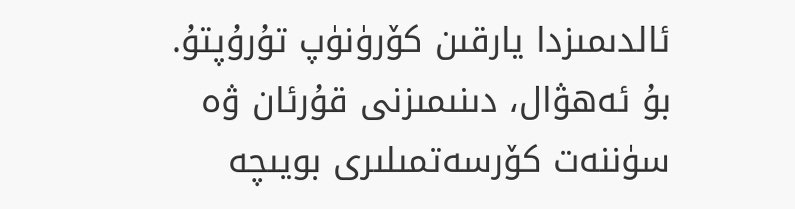ئالدىمىزدا يارقىن كۆرۈنۈپ تۇرۇپتۇ.
بۇ ئەھۋال، دىنىمىزنى قۇرئان ۋە سۈننەت كۆرسەتمىلىرى بويىچە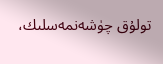تولۇق چۈشەنمەسلىك،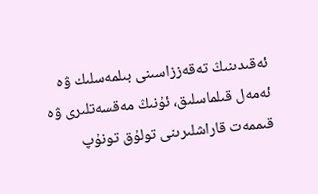ئەقىدىنىڭ تەقەززاسىنى بىلمەسلىك ۋە ئەمەل قىلماسلىق، ئۇنىڭ مەقسەتلىرى ۋە قىممەت قاراشلىرىنى تولۇق تونۇپ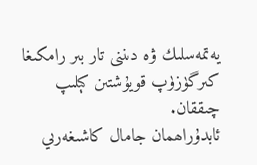يەتمەسلىك ۋە دىننى تار بىر رامكىغا كىرگۈزۈپ قويۇشتىن كېلىپ چىققان.
ئابدۇراھمان جامال كاشىغەرىي